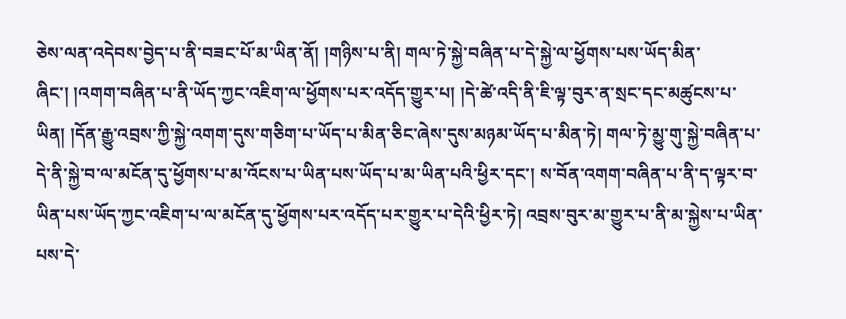ཅེས་ལན་འདེབས་བྱེད་པ་ནི་བཟང་པོ་མ་ཡིན་ནོ། །གཉིས་པ་ནི། གལ་ཏེ་སྐྱེ་བཞིན་པ་དེ་སྐྱེ་ལ་ཕྱོགས་པས་ཡོད་མིན་ཞིང་། །འགག་བཞིན་པ་ནི་ཡོད་ཀྱང་འཇིག་ལ་ཕྱོགས་པར་འདོད་གྱུར་པ། །དེ་ཚེ་འདི་ནི་ཇི་ལྟ་བུར་ན་སྲང་དང་མཚུངས་པ་ཡིན། །དོན་རྒྱུ་འབྲས་ཀྱི་སྐྱེ་འགག་དུས་གཅིག་པ་ཡོད་པ་མིན་ཅིང་ཞེས་དུས་མཉམ་ཡོད་པ་མིན་ཏེ། གལ་ཏེ་མྱུ་གུ་སྐྱེ་བཞིན་པ་དེ་ནི་སྐྱེ་བ་ལ་མངོན་དུ་ཕྱོགས་པ་མ་འོངས་པ་ཡིན་པས་ཡོད་པ་མ་ཡིན་པའི་ཕྱིར་དང་། ས་བོན་འགག་བཞིན་པ་ནི་ད་ལྟར་བ་ཡིན་པས་ཡོད་ཀྱང་འཇིག་པ་ལ་མངོན་དུ་ཕྱོགས་པར་འདོད་པར་གྱུར་པ་དེའི་ཕྱིར་ཏེ། འབྲས་བུར་མ་གྱུར་པ་ནི་མ་སྐྱེས་པ་ཡིན་པས་དེ་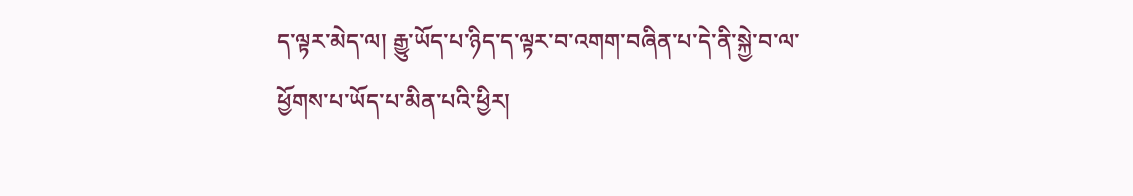ད་ལྟར་མེད་ལ། རྒྱུ་ཡོད་པ་ཉིད་ད་ལྟར་བ་འགག་བཞིན་པ་དེ་ནི་སྐྱེ་བ་ལ་ཕྱོགས་པ་ཡོད་པ་མིན་པའི་ཕྱིར།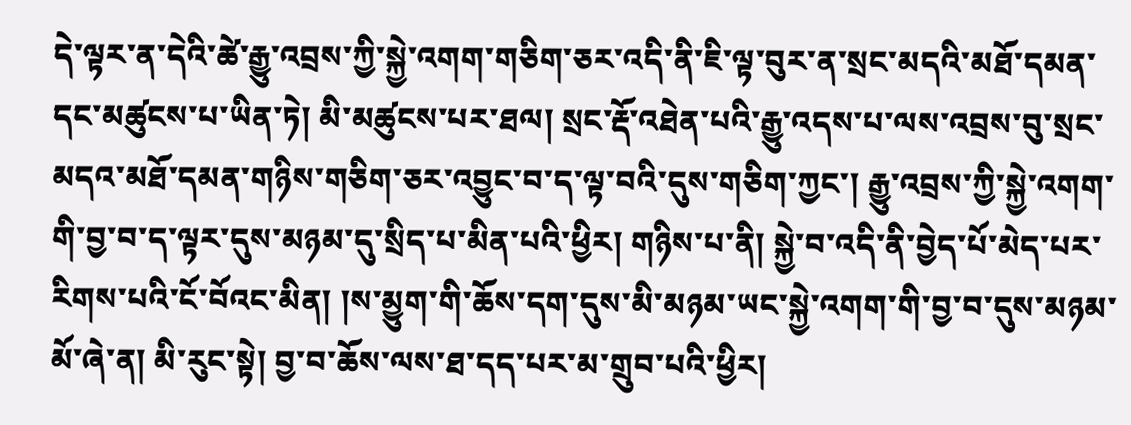དེ་ལྟར་ན་དེའི་ཚེ་རྒྱུ་འབྲས་ཀྱི་སྐྱེ་འགག་གཅིག་ཅར་འདི་ནི་ཇི་ལྟ་བུར་ན་སྲང་མདའི་མཐོ་དམན་དང་མཚུངས་པ་ཡིན་ཏེ། མི་མཚུངས་པར་ཐལ། སྲང་རྡོ་འཐེན་པའི་རྒྱུ་འདས་པ་ལས་འབྲས་བུ་སྲང་མདའ་མཐོ་དམན་གཉིས་གཅིག་ཅར་འབྱུང་བ་ད་ལྟ་བའི་དུས་གཅིག་ཀྱང་། རྒྱུ་འབྲས་ཀྱི་སྐྱེ་འགག་གི་བྱ་བ་ད་ལྟར་དུས་མཉམ་དུ་སྲིད་པ་མིན་པའི་ཕྱིར། གཉིས་པ་ནི། སྐྱེ་བ་འདི་ནི་བྱེད་པོ་མེད་པར་རིགས་པའི་ངོ་བོའང་མིན། །ས་མྱུག་གི་ཆོས་དག་དུས་མི་མཉམ་ཡང་སྐྱེ་འགག་གི་བྱ་བ་དུས་མཉམ་མོ་ཞེ་ན། མི་རུང་སྟེ། བྱ་བ་ཆོས་ལས་ཐ་དད་པར་མ་གྲུབ་པའི་ཕྱིར།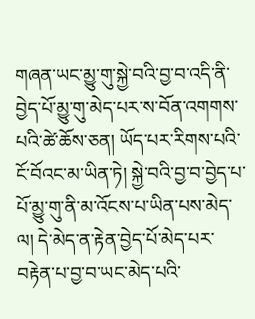གཞན་ཡང་མྱུ་གུ་སྐྱེ་བའི་བྱ་བ་འདི་ནི་བྱེད་པོ་མྱུ་གུ་མེད་པར་ས་བོན་འགགས་པའི་ཚེ་ཆོས་ཅན། ཡོད་པར་རིགས་པའི་ངོ་བོའང་མ་ཡིན་ཏེ། སྐྱེ་བའི་བྱ་བ་བྱེད་པ་པོ་མྱུ་གུ་ནི་མ་འོངས་པ་ཡིན་པས་མེད་ལ། དེ་མེད་ན་རྟེན་བྱེད་པོ་མེད་པར་བརྟེན་པ་བྱ་བ་ཡང་མེད་པའི་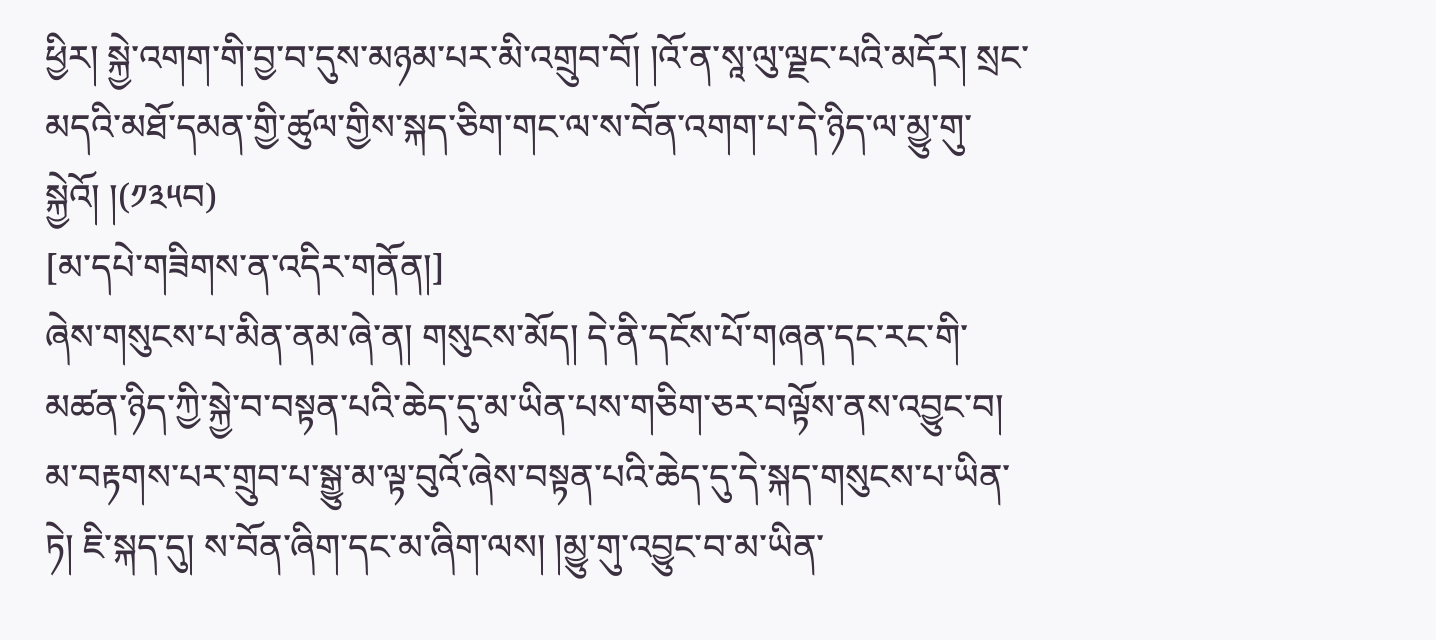ཕྱིར། སྐྱེ་འགག་གི་བྱ་བ་དུས་མཉམ་པར་མི་འགྲུབ་བོ། །འོ་ན་སཱ་ལུ་ལྗང་པའི་མདོར། སྲང་མདའི་མཐོ་དམན་གྱི་ཚུལ་གྱིས་སྐད་ཅིག་གང་ལ་ས་བོན་འགག་པ་དེ་ཉིད་ལ་མྱུ་གུ་སྐྱེའོ། །(༡༣༥བ)
[མ་དཔེ་གཟིགས་ན་འདིར་གནོན།]
ཞེས་གསུངས་པ་མིན་ནམ་ཞེ་ན། གསུངས་མོད། དེ་ནི་དངོས་པོ་གཞན་དང་རང་གི་མཚན་ཉིད་ཀྱི་སྐྱེ་བ་བསྟན་པའི་ཆེད་དུ་མ་ཡིན་པས་གཅིག་ཅར་བལྟོས་ནས་འབྱུང་བ། མ་བརྟགས་པར་གྲུབ་པ་སྒྱུ་མ་ལྟ་བུའོ་ཞེས་བསྟན་པའི་ཆེད་དུ་དེ་སྐད་གསུངས་པ་ཡིན་ཏེ། ཇི་སྐད་དུ། ས་བོན་ཞིག་དང་མ་ཞིག་ལས། །མྱུ་གུ་འབྱུང་བ་མ་ཡིན་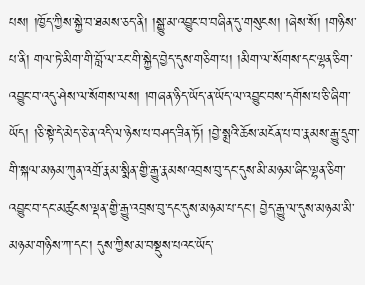པས། །ཁྱོད་ཀྱིས་སྐྱེ་བ་ཐམས་ཅད་ནི། །སྒྱུ་མ་འབྱུང་བ་བཞིན་དུ་གསུངས། །ཞེས་སོ། །གཉིས་པ་ནི། གལ་ཏེ་མིག་གི་བློ་ལ་རང་གི་སྐྱེད་བྱེད་དུས་གཅིག་པ། །མིག་ལ་སོགས་དང་ལྷན་ཅིག་འབྱུང་བ་འདུ་ཤེས་ལ་སོགས་ལས། །གཞན་ཉིད་ཡོད་ན་ཡོད་ལ་འབྱུང་བས་དགོས་པ་ཅི་ཞིག་ཡོད། །ཅི་སྟེ་དེ་མེད་ཅེ་ན་འདི་ལ་ཉེས་པ་བཤད་ཟིན་ཏོ། །བྱེ་སྨྲའི་ཆོས་མངོན་པ་བ་རྣམས་རྒྱུ་དྲུག་གི་སྐལ་མཉམ་ཀུན་འགྲོ་རྣམ་སྨིན་གྱི་རྒྱུ་རྣམས་འབྲས་བུ་དང་དུས་མི་མཉམ་ཞིང་ལྷན་ཅིག་འབྱུང་བ་དང་མཚུངས་ལྡན་གྱི་རྒྱུ་འབྲས་བུ་དང་དུས་མཉམ་པ་དང་། བྱེད་རྒྱུ་ལ་དུས་མཉམ་མི་མཉམ་གཉིས་ཀ་དང་། དུས་ཀྱིས་མ་བསྡུས་པའང་ཡོད་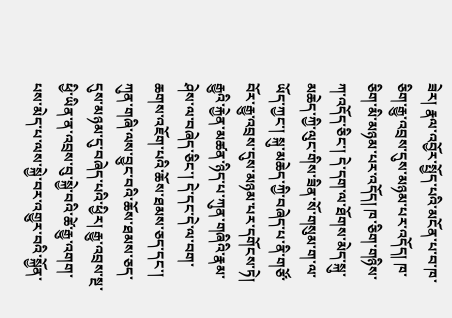ཟེར། རྣལ་འབྱོར་སྤྱོད་པའི་མངོན་པ་བ་ཁ་ཅིག་རྒྱུ་འབྲས་དུས་མཉམ་པར་འདོད། ཁ་ཅིག་མི་མཉམ་པར་འདོད། ཁ་ཅིག་གཉིས་ཀ་འདོད་ཅིང་། དེ་དག་ལ་ཐོགས་མེད་སྐུ་མཆེད་ཀྱི་ལུང་གིས་ཟིན་སོ་གསུམ་ག་ལ་ཡོད་ཀྱང་། སྐུ་མཆེད་ཀྱི་བཞེད་པ་ནི་གཙོ་བོར་རྒྱུ་འབྲས་དུས་མཉམ་པར་དགོངས་ཏེ། རྒྱུའི་རྐྱེན་མཚན་ཉིད་པ་ཀུན་གཞིའི་རྣམ་ཤེས་ལ་བཞེད་ཅིང་། དེ་དང་དེ་ལ་བག་ཆགས་འཇོག་པའི་ཆོས་ཐམས་ཅད་དང་། ཀུན་གཞི་ལས་བྱུང་བའི་ཆོས་ཐམས་ཅད་དུས་མཉམ་དུ་བཞེད་པའི་ཕྱིར། རྒྱུ་འབྲས་སྔ་ཕྱི་ཡིན་ན་འབྲས་བུ་སྐྱེ་བའི་ཚེ་རྒྱུ་འགག་པས་མེད་པ་ལས་སྐྱེ་བར་འགྱུར་བའི་སྐྱོན་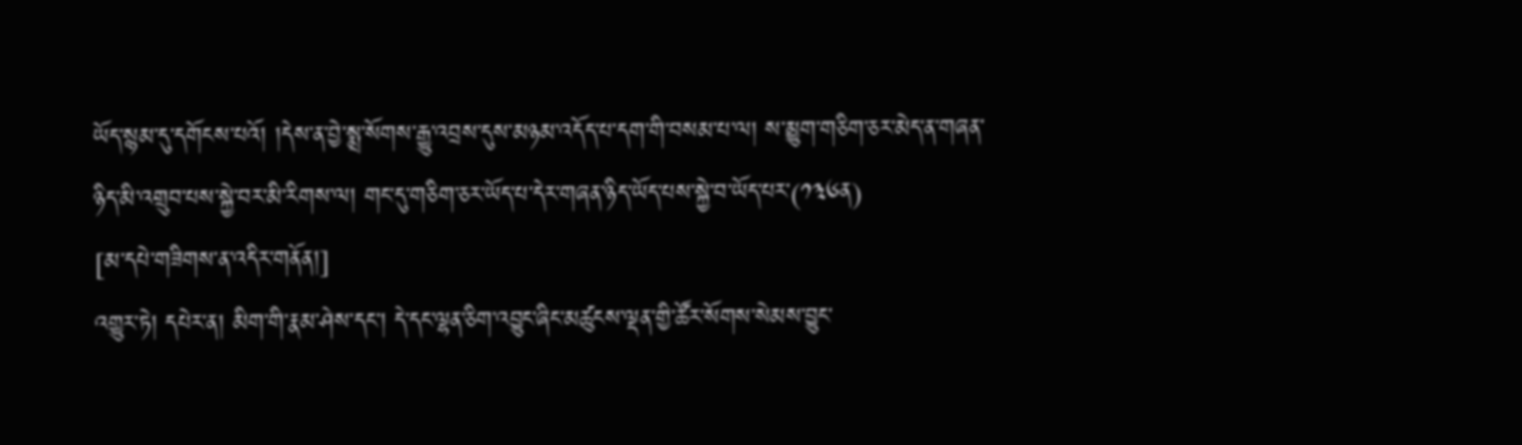ཡོད་སྙམ་དུ་དགོངས་པའོ། །དེས་ན་བྱེ་སྨྲ་སོགས་རྒྱུ་འབྲས་དུས་མཉམ་འདོད་པ་དག་གི་བསམ་པ་ལ། ས་མྱུག་གཅིག་ཅར་མེད་ན་གཞན་ཉིད་མི་འགྲུབ་པས་སྐྱེ་བར་མི་རིགས་ལ། གང་དུ་གཅིག་ཅར་ཡོད་པ་དེར་གཞན་ཉིད་ཡོད་པས་སྐྱེ་བ་ཡོད་པར་(༡༣༦ན)
[མ་དཔེ་གཟིགས་ན་འདིར་གནོན།]
འགྱུར་ཏེ། དཔེར་ན། མིག་གི་རྣམ་ཤེས་དང་། དེ་དང་ལྷན་ཅིག་འབྱུང་ཞིང་མཚུངས་ལྡན་གྱི་ཚོར་སོགས་སེམས་བྱུང་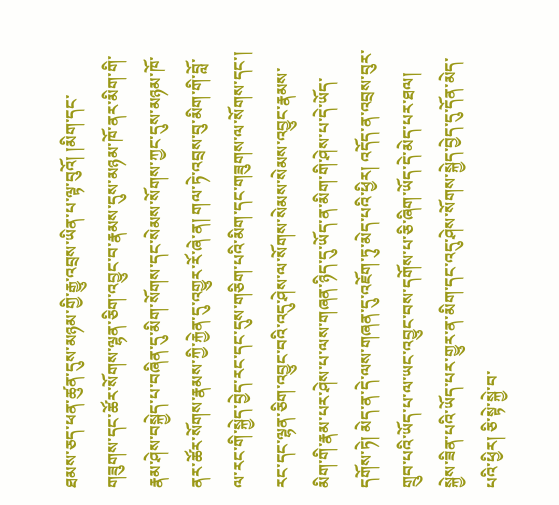ཐམས་ཅད་ཕན་ཚུན་དུས་མཉམ་གྱི་རྒྱུ་འབྲས་ཡིན་པ་ལྟ་བུའོ། །མིག་དང་གཟུགས་དང་ཚོར་སོགས་ལྷན་ཅིག་འབྱུང་བ་རྣམས་དུས་མཉམ་ཁོ་ནར་མིག་གི་རྣམ་ཤེས་བསྐྱེད་པ་བཞིན་དུ་མིག་སོགས་དང་སེམས་སོགས་ཀྱང་དུས་མཉམ་ཁོ་ནར་ཚོར་སོགས་རྣམས་ཀྱི་རྐྱེན་དུ་འགྱུར་རོ་ཞེ་ན། གལ་ཏེ་འབྲས་བུ་མིག་གི་བློ་ལ་རང་གི་སྐྱེད་བྱེད་རང་དང་དུས་གཅིག་པའི་མིག་དང་གཟུགས་ལ་སོགས་དང་། རང་དང་ལྷན་ཅིག་འབྱུང་བའི་འདུ་ཤེས་ལ་སོགས་སེམས་སེམས་འབྱུང་རྣམས་མིག་གི་རྣམ་པར་ཤེས་པ་ལས་གཞན་ཉིད་དུ་ཡོད་ན་མིག་གི་ཤེས་པ་དེ་ཡོད་དགོས་ཏེ། མེད་ན་དེ་ལས་གཞན་དུ་འཇོག་ཏུ་མེད་པའི་ཕྱིར། འདོད་ན་འབྲས་བུར་གྲུབ་པའི་ཡོད་པ་ལ་ཡང་འབྱུང་བས་དགོས་པ་ཅི་ཞིག་ཡོད་དེ་མེད་པར་ཐལ། སྐྱེས་ཟིན་པའི་ཡོད་པར་གྱུར་ན་མིག་དང་འདུ་ཤེས་སོགས་སྐྱེད་བྱེད་དུ་དོན་མེད་པའི་ཕྱིར། ཅི་སྟེ་སྐྱེ་བ་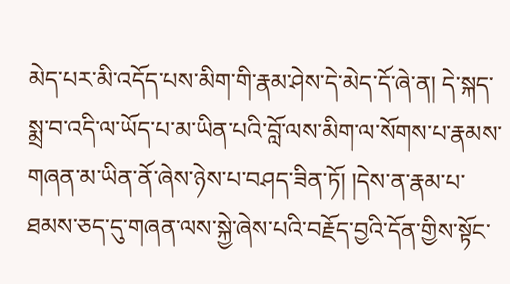མེད་པར་མི་འདོད་པས་མིག་གི་རྣམ་ཤེས་དེ་མེད་དོ་ཞེ་ན། དེ་སྐད་སྨྲ་བ་འདི་ལ་ཡོད་པ་མ་ཡིན་པའི་བློ་ལས་མིག་ལ་སོགས་པ་རྣམས་གཞན་མ་ཡིན་ནོ་ཞེས་ཉེས་པ་བཤད་ཟིན་ཏོ། །དེས་ན་རྣམ་པ་ཐམས་ཅད་དུ་གཞན་ལས་སྐྱེ་ཞེས་པའི་བརྗོད་བྱའི་དོན་གྱིས་སྟོང་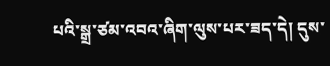པའི་སྒྲ་ཙམ་འབའ་ཞིག་ལུས་པར་ཟད་དེ། དུས་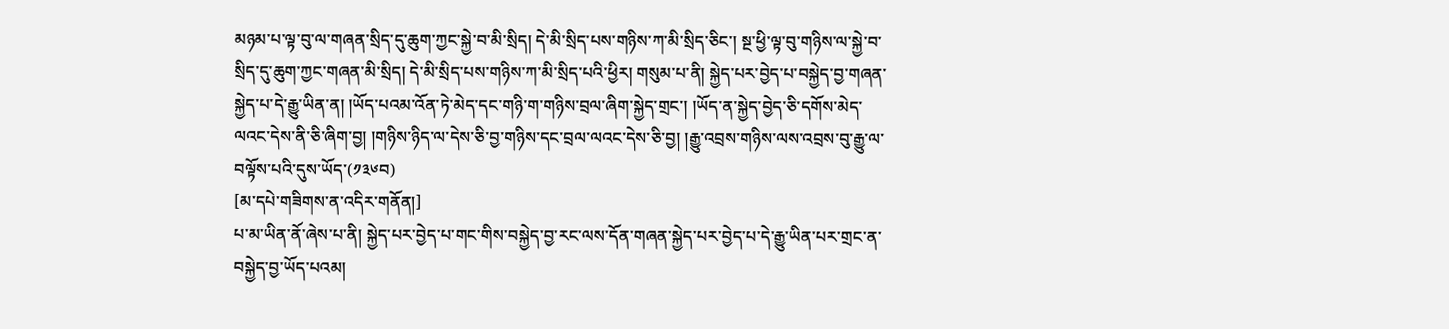མཉམ་པ་ལྟ་བུ་ལ་གཞན་སྲིད་དུ་ཆུག་ཀྱང་སྐྱེ་བ་མི་སྲིད། དེ་མི་སྲིད་པས་གཉིས་ཀ་མི་སྲིད་ཅིང་། སྔ་ཕྱི་ལྟ་བུ་གཉིས་ལ་སྐྱེ་བ་སྲིད་དུ་ཆུག་ཀྱང་གཞན་མི་སྲིད། དེ་མི་སྲིད་པས་གཉིས་ཀ་མི་སྲིད་པའི་ཕྱིར། གསུམ་པ་ནི། སྐྱེད་པར་བྱེད་པ་བསྐྱེད་བྱ་གཞན་སྐྱེད་པ་དེ་རྒྱུ་ཡིན་ན། །ཡོད་པའམ་འོན་ཏེ་མེད་དང་གཉི་ག་གཉིས་བྲལ་ཞིག་སྐྱེད་གྲང་། །ཡོད་ན་སྐྱེད་བྱེད་ཅི་དགོས་མེད་ལའང་དེས་ནི་ཅི་ཞིག་བྱ། །གཉིས་ཉིད་ལ་དེས་ཅི་བྱ་གཉིས་དང་བྲལ་ལའང་དེས་ཅི་བྱ། །རྒྱུ་འབྲས་གཉིས་ལས་འབྲས་བུ་རྒྱུ་ལ་བལྟོས་པའི་དུས་ཡོད་(༡༣༦བ)
[མ་དཔེ་གཟིགས་ན་འདིར་གནོན།]
པ་མ་ཡིན་ནོ་ཞེས་པ་ནི། སྐྱེད་པར་བྱེད་པ་གང་གིས་བསྐྱེད་བྱ་རང་ལས་དོན་གཞན་སྐྱེད་པར་བྱེད་པ་དེ་རྒྱུ་ཡིན་པར་གྲང་ན་བསྐྱེད་བྱ་ཡོད་པའམ།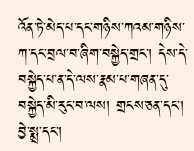འོན་ཏེ་མེད་པ་དང་གཉིས་ཀའམ་གཉིས་ཀ་དང་བྲལ་བ་ཞིག་བསྐྱེད་གྲང་། དེས་དེ་བསྐྱེད་པ་ན་དེ་ལས་རྣམ་པ་གཞན་དུ་བསྐྱེད་མི་རུང་བ་ལས། གྲངས་ཅན་དང་། བྱེ་སྨྲ་དང་།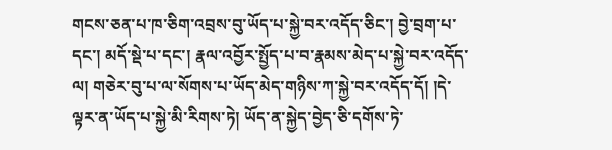གངས་ཅན་པ་ཁ་ཅིག་འབྲས་བུ་ཡོད་པ་སྐྱེ་བར་འདོད་ཅིང་། བྱེ་བྲག་པ་དང་། མདོ་སྡེ་པ་དང་། རྣལ་འབྱོར་སྤྱོད་པ་བ་རྣམས་མེད་པ་སྐྱེ་བར་འདོད་ལ། གཅེར་བུ་པ་ལ་སོགས་པ་ཡོད་མེད་གཉིས་ཀ་སྐྱེ་བར་འདོད་དོ། །དེ་ལྟར་ན་ཡོད་པ་སྐྱེ་མི་རིགས་ཏེ། ཡོད་ན་སྐྱེད་བྱེད་ཅི་དགོས་ཏེ་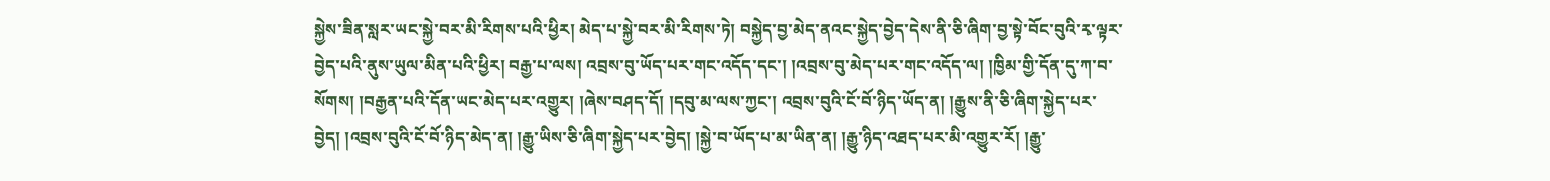སྐྱེས་ཟིན་སླར་ཡང་སྐྱེ་བར་མི་རིགས་པའི་ཕྱིར། མེད་པ་སྐྱེ་བར་མི་རིགས་ཏེ། བསྐྱེད་བྱ་མེད་ནའང་སྐྱེད་བྱེད་དེས་ནི་ཅི་ཞིག་བྱ་སྟེ་བོང་བུའི་རྭ་ལྟར་བྱེད་པའི་ནུས་ཡུལ་མིན་པའི་ཕྱིར། བརྒྱ་པ་ལས། འབྲས་བུ་ཡོད་པར་གང་འདོད་དང་། །འབྲས་བུ་མེད་པར་གང་འདོད་ལ། །ཁྱིམ་གྱི་དོན་དུ་ཀ་བ་སོགས། །བརྒྱན་པའི་དོན་ཡང་མེད་པར་འགྱུར། །ཞེས་བཤད་དོ། །དབུ་མ་ལས་ཀྱང་། འབྲས་བུའི་ངོ་བོ་ཉིད་ཡོད་ན། །རྒྱུས་ནི་ཅི་ཞིག་སྐྱེད་པར་བྱེད། །འབྲས་བུའི་ངོ་བོ་ཉིད་མེད་ན། །རྒྱུ་ཡིས་ཅི་ཞིག་སྐྱེད་པར་བྱེད། །སྐྱེ་བ་ཡོད་པ་མ་ཡིན་ན། །རྒྱུ་ཉིད་འཐད་པར་མི་འགྱུར་རོ། །རྒྱུ་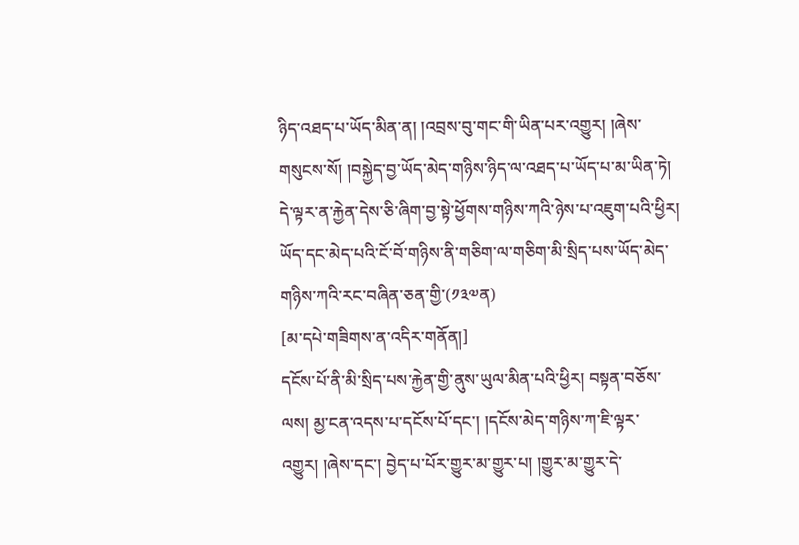ཉིད་འཐད་པ་ཡོད་མིན་ན། །འབྲས་བུ་གང་གི་ཡིན་པར་འགྱུར། །ཞེས་གསུངས་སོ། །བསྐྱེད་བྱ་ཡོད་མེད་གཉིས་ཉིད་ལ་འཐད་པ་ཡོད་པ་མ་ཡིན་ཏེ། དེ་ལྟར་ན་རྐྱེན་དེས་ཅི་ཞིག་བྱ་སྟེ་ཕྱོགས་གཉིས་ཀའི་ཉེས་པ་འཇུག་པའི་ཕྱིར། ཡོད་དང་མེད་པའི་ངོ་བོ་གཉིས་ནི་གཅིག་ལ་གཅིག་མི་སྲིད་པས་ཡོད་མེད་གཉིས་ཀའི་རང་བཞིན་ཅན་གྱི་(༡༣༧ན)
[མ་དཔེ་གཟིགས་ན་འདིར་གནོན།]
དངོས་པོ་ནི་མི་སྲིད་པས་རྐྱེན་གྱི་ནུས་ཡུལ་མིན་པའི་ཕྱིར། བསྟན་བཅོས་ལས། མྱ་ངན་འདས་པ་དངོས་པོ་དང་། །དངོས་མེད་གཉིས་ཀ་ཇི་ལྟར་འགྱུར། །ཞེས་དང་། བྱེད་པ་པོར་གྱུར་མ་གྱུར་པ། །གྱུར་མ་གྱུར་དེ་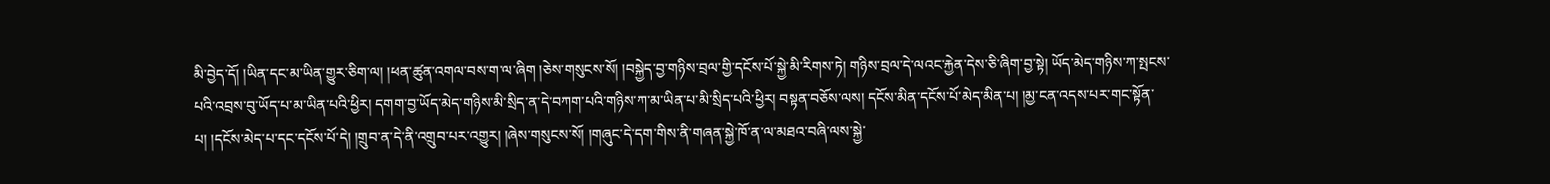མི་བྱེད་དོ། །ཡིན་དང་མ་ཡིན་གྱུར་ཅིག་ལ། །ཕན་ཚུན་འགལ་བས་ག་ལ་ཞིག །ཅེས་གསུངས་སོ། །བསྐྱེད་བྱ་གཉིས་བྲལ་གྱི་དངོས་པོ་སྐྱེ་མི་རིགས་ཏེ། གཉིས་བྲལ་དེ་ལའང་རྐྱེན་དེས་ཅི་ཞིག་བྱ་སྟེ། ཡོད་མེད་གཉིས་ཀ་སྤངས་པའི་འབྲས་བུ་ཡོད་པ་མ་ཡིན་པའི་ཕྱིར། དགག་བྱ་ཡོད་མེད་གཉིས་མི་སྲིད་ན་དེ་བཀག་པའི་གཉིས་ཀ་མ་ཡིན་པ་མི་སྲིད་པའི་ཕྱིར། བསྟན་བཅོས་ལས། དངོས་མིན་དངོས་པོ་མེད་མིན་པ། །མྱ་ངན་འདས་པར་གང་སྟོན་པ། །དངོས་མེད་པ་དང་དངོས་པོ་དེ། །གྲུབ་ན་དེ་ནི་འགྲུབ་པར་འགྱུར། །ཞེས་གསུངས་སོ། །གཞུང་དེ་དག་གིས་ནི་གཞན་སྐྱེ་ཁོ་ན་ལ་མཐའ་བཞི་ལས་སྐྱེ་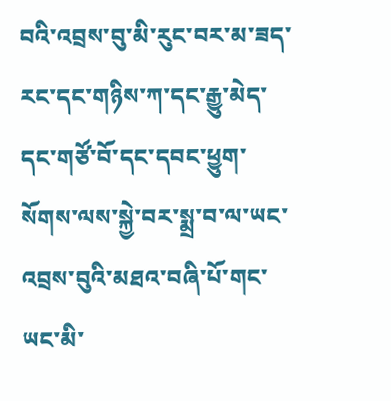བའི་འབྲས་བུ་མི་རུང་བར་མ་ཟད་རང་དང་གཉིས་ཀ་དང་རྒྱུ་མེད་དང་གཙོ་བོ་དང་དབང་ཕྱུག་སོགས་ལས་སྐྱེ་བར་སྨྲ་བ་ལ་ཡང་འབྲས་བུའི་མཐའ་བཞི་པོ་གང་ཡང་མི་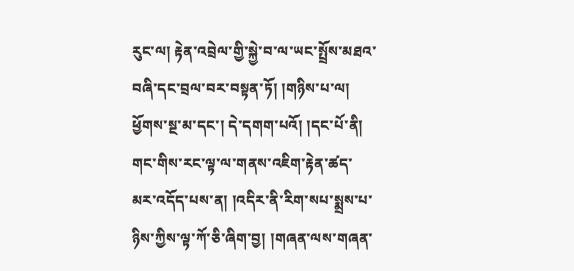རུང་ལ། རྟེན་འབྲེལ་གྱི་སྐྱེ་བ་ལ་ཡང་སྤྲོས་མཐའ་བཞི་དང་བྲལ་བར་བསྟན་ཏོ། །གཉིས་པ་ལ། ཕྱོགས་སྔ་མ་དང་། དེ་དགག་པའོ། །དང་པོ་ནི། གང་གིས་རང་ལྟ་ལ་གནས་འཇིག་རྟེན་ཚད་མར་འདོད་པས་ན། །འདིར་ནི་རིག་སཔ་སྨྲས་པ་ཉིས་ཀྱིས་ལྟ་ཀོ་ཅི་ཞིག་བྱ། །གཞན་ལས་གཞན་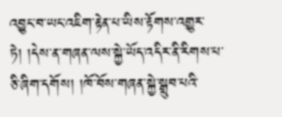འབྱུང་བ་ཡང་འཇིག་རྟེན་པ་ཡིས་རྟོགས་འགྱུར་ཏེ། །དེས་ན་གཞན་ལས་སྐྱེ་ཡོད་འདིར་ནི་རིགས་པ་ཅི་ཞིག་དགོས། །ཁོ་བོས་གཞན་སྐྱེ་སྒྲུབ་པའི་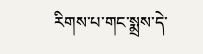རིགས་པ་གང་སྨྲས་དེ་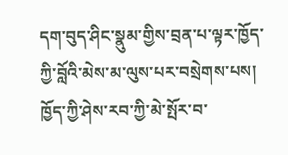དག་བུད་ཤིང་སྣུམ་གྱིས་བྲན་པ་ལྟར་ཁྱོད་ཀྱི་བློའི་མེས་མ་ལུས་པར་བསྲེགས་པས། ཁྱོད་ཀྱི་ཤེས་རབ་ཀྱི་མེ་སྤོར་བ་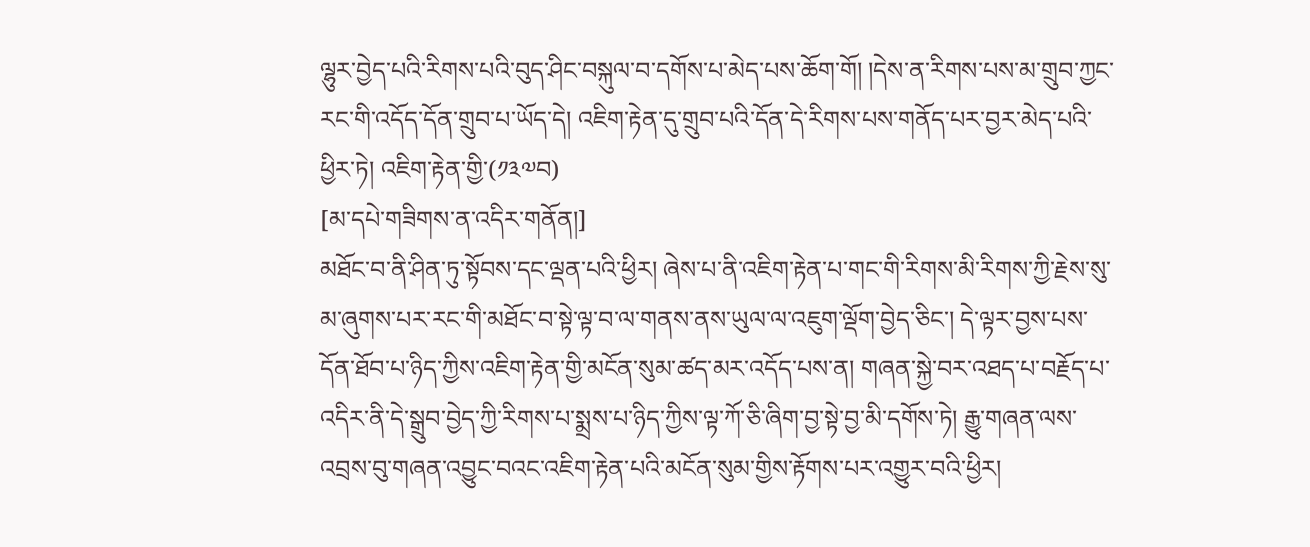ལྷུར་བྱེད་པའི་རིགས་པའི་བུད་ཤིང་བསྐུལ་བ་དགོས་པ་མེད་པས་ཆོག་གོ། །དེས་ན་རིགས་པས་མ་གྲུབ་ཀྱང་རང་གི་འདོད་དོན་གྲུབ་པ་ཡོད་དེ། འཇིག་རྟེན་དུ་གྲུབ་པའི་དོན་དེ་རིགས་པས་གནོད་པར་བྱར་མེད་པའི་ཕྱིར་ཏེ། འཇིག་རྟེན་གྱི་(༡༣༧བ)
[མ་དཔེ་གཟིགས་ན་འདིར་གནོན།]
མཐོང་བ་ནི་ཤིན་ཏུ་སྟོབས་དང་ལྡན་པའི་ཕྱིར། ཞེས་པ་ནི་འཇིག་རྟེན་པ་གང་གི་རིགས་མི་རིགས་ཀྱི་རྗེས་སུ་མ་ཞུགས་པར་རང་གི་མཐོང་བ་སྟེ་ལྟ་བ་ལ་གནས་ནས་ཡུལ་ལ་འཇུག་ལྡོག་བྱེད་ཅིང་། དེ་ལྟར་བྱས་པས་དོན་ཐོབ་པ་ཉིད་ཀྱིས་འཇིག་རྟེན་གྱི་མངོན་སུམ་ཚད་མར་འདོད་པས་ན། གཞན་སྐྱེ་བར་འཐད་པ་བརྗོད་པ་འདིར་ནི་དེ་སྒྲུབ་བྱེད་ཀྱི་རིགས་པ་སྨྲས་པ་ཉིད་ཀྱིས་ལྟ་ཀོ་ཅི་ཞིག་བྱ་སྟེ་བྱ་མི་དགོས་ཏེ། རྒྱུ་གཞན་ལས་འབྲས་བུ་གཞན་འབྱུང་བའང་འཇིག་རྟེན་པའི་མངོན་སུམ་གྱིས་རྟོགས་པར་འགྱུར་བའི་ཕྱིར།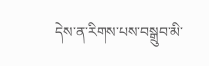དེས་ན་རིགས་པས་བསྒྲུབ་མི་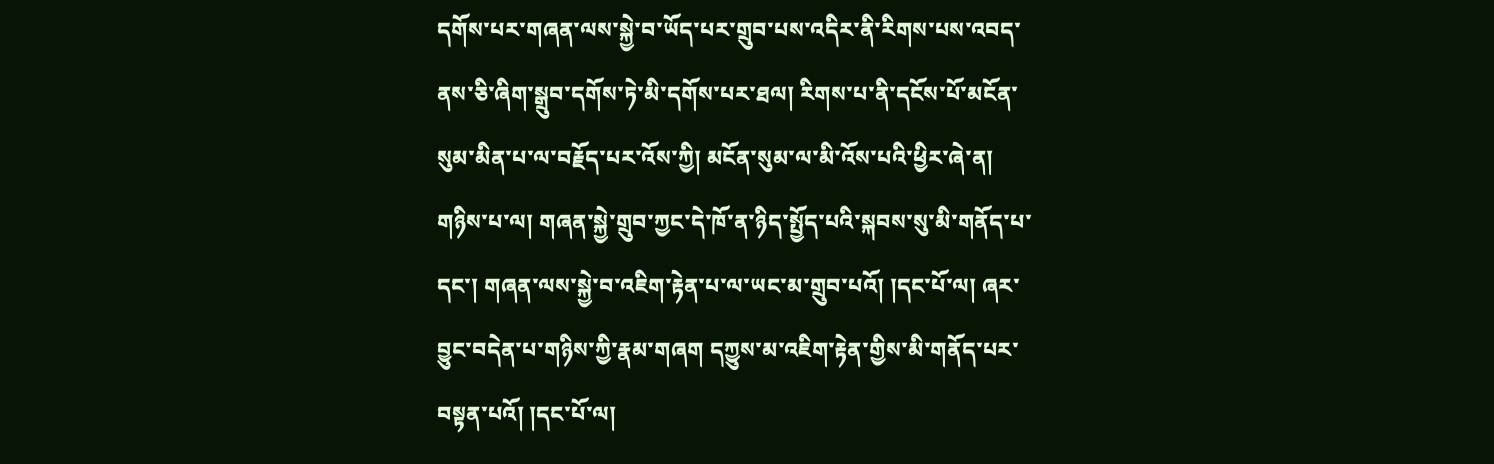དགོས་པར་གཞན་ལས་སྐྱེ་བ་ཡོད་པར་གྲུབ་པས་འདིར་ནི་རིགས་པས་འབད་ནས་ཅི་ཞིག་སྒྲུབ་དགོས་ཏེ་མི་དགོས་པར་ཐལ། རིགས་པ་ནི་དངོས་པོ་མངོན་སུམ་མིན་པ་ལ་བརྗོད་པར་འོས་ཀྱི། མངོན་སུམ་ལ་མི་འོས་པའི་ཕྱིར་ཞེ་ན། གཉིས་པ་ལ། གཞན་སྐྱེ་གྲུབ་ཀྱང་དེ་ཁོ་ན་ཉིད་སྤྱོད་པའི་སྐབས་སུ་མི་གནོད་པ་དང་། གཞན་ལས་སྐྱེ་བ་འཇིག་རྟེན་པ་ལ་ཡང་མ་གྲུབ་པའོ། །དང་པོ་ལ། ཞར་བྱུང་བདེན་པ་གཉིས་ཀྱི་རྣམ་གཞག དཀྱུས་མ་འཇིག་རྟེན་གྱིས་མི་གནོད་པར་བསྟན་པའོ། །དང་པོ་ལ།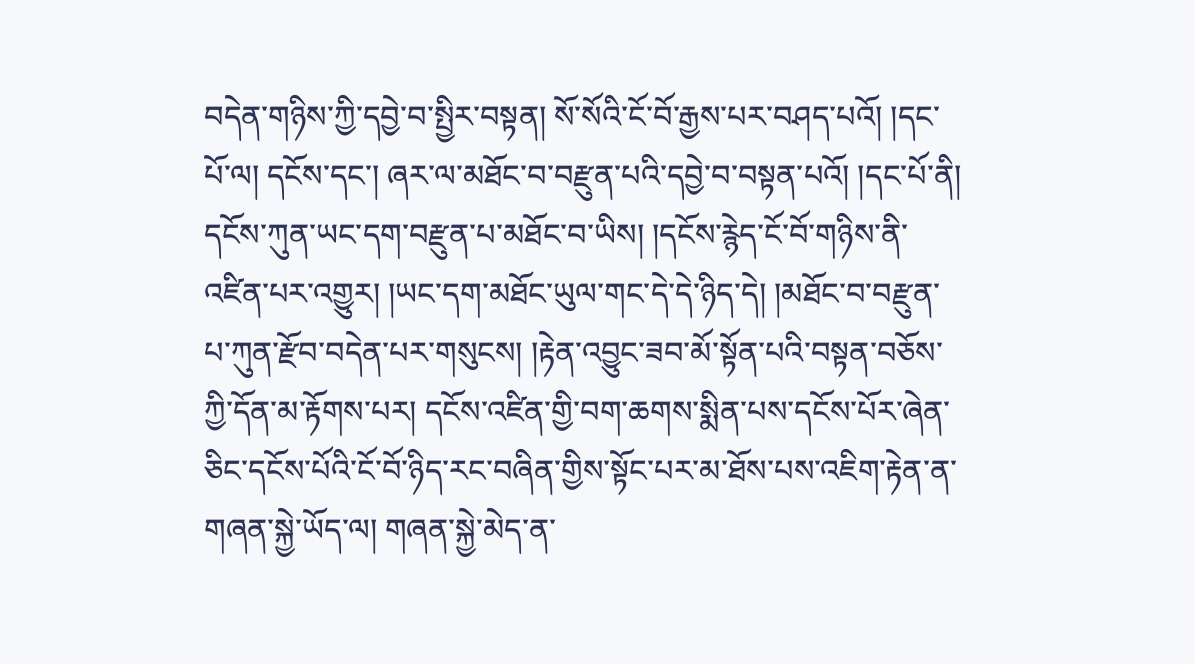བདེན་གཉིས་ཀྱི་དབྱེ་བ་སྤྱིར་བསྟན། སོ་སོའི་ངོ་བོ་རྒྱས་པར་བཤད་པའོ། །དང་པོ་ལ། དངོས་དང་། ཞར་ལ་མཐོང་བ་བརྫུན་པའི་དབྱེ་བ་བསྟན་པའོ། །དང་པོ་ནི། དངོས་ཀུན་ཡང་དག་བརྫུན་པ་མཐོང་བ་ཡིས། །དངོས་རྙེད་ངོ་བོ་གཉིས་ནི་འཛིན་པར་འགྱུར། །ཡང་དག་མཐོང་ཡུལ་གང་དེ་དེ་ཉིད་དེ། །མཐོང་བ་བརྫུན་པ་ཀུན་རྫོབ་བདེན་པར་གསུངས། །རྟེན་འབྱུང་ཟབ་མོ་སྟོན་པའི་བསྟན་བཅོས་ཀྱི་དོན་མ་རྟོགས་པར། དངོས་འཛིན་གྱི་བག་ཆགས་སྨིན་པས་དངོས་པོར་ཞེན་ཅིང་དངོས་པོའི་ངོ་བོ་ཉིད་རང་བཞིན་གྱིས་སྟོང་པར་མ་ཐོས་པས་འཇིག་རྟེན་ན་གཞན་སྐྱེ་ཡོད་ལ། གཞན་སྐྱེ་མེད་ན་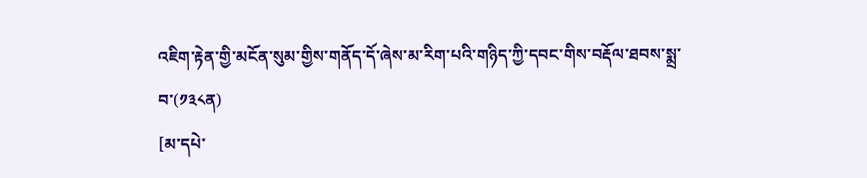འཇིག་རྟེན་གྱི་མངོན་སུམ་གྱིས་གནོད་དོ་ཞེས་མ་རིག་པའི་གཉིད་ཀྱི་དབང་གིས་བརྡོལ་ཐབས་སྨྲ་བ་(༡༣༨ན)
[མ་དཔེ་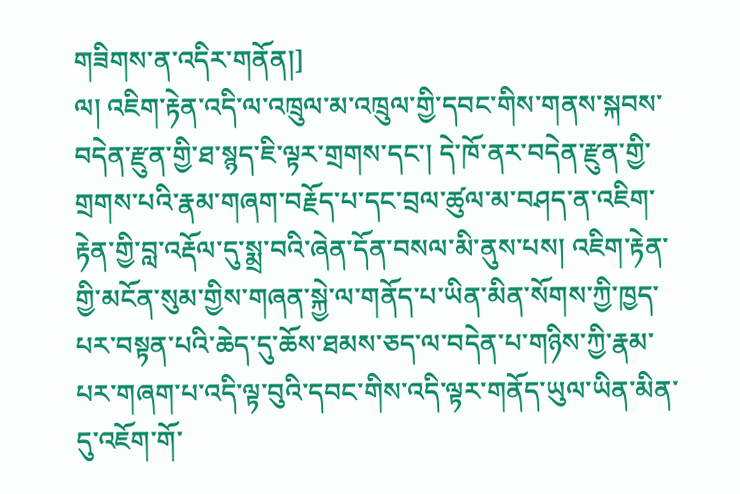གཟིགས་ན་འདིར་གནོན།]
ལ། འཇིག་རྟེན་འདི་ལ་འཁྲུལ་མ་འཁྲུལ་གྱི་དབང་གིས་གནས་སྐབས་བདེན་རྫུན་གྱི་ཐ་སྙད་ཇི་ལྟར་གྲགས་དང་། དེ་ཁོ་ནར་བདེན་རྫུན་གྱི་གྲགས་པའི་རྣམ་གཞག་བརྗོད་པ་དང་བྲལ་ཚུལ་མ་བཤད་ན་འཇིག་རྟེན་གྱི་བླ་འརྡོལ་དུ་སྨྲ་བའི་ཞེན་དོན་བསལ་མི་ནུས་པས། འཇིག་རྟེན་གྱི་མངོན་སུམ་གྱིས་གཞན་སྐྱེ་ལ་གནོད་པ་ཡིན་མིན་སོགས་ཀྱི་ཁྱད་པར་བསྟན་པའི་ཆེད་དུ་ཆོས་ཐམས་ཅད་ལ་བདེན་པ་གཉིས་ཀྱི་རྣམ་པར་གཞག་པ་འདི་ལྟ་བུའི་དབང་གིས་འདི་ལྟར་གནོད་ཡུལ་ཡིན་མིན་དུ་འཇོག་གོ་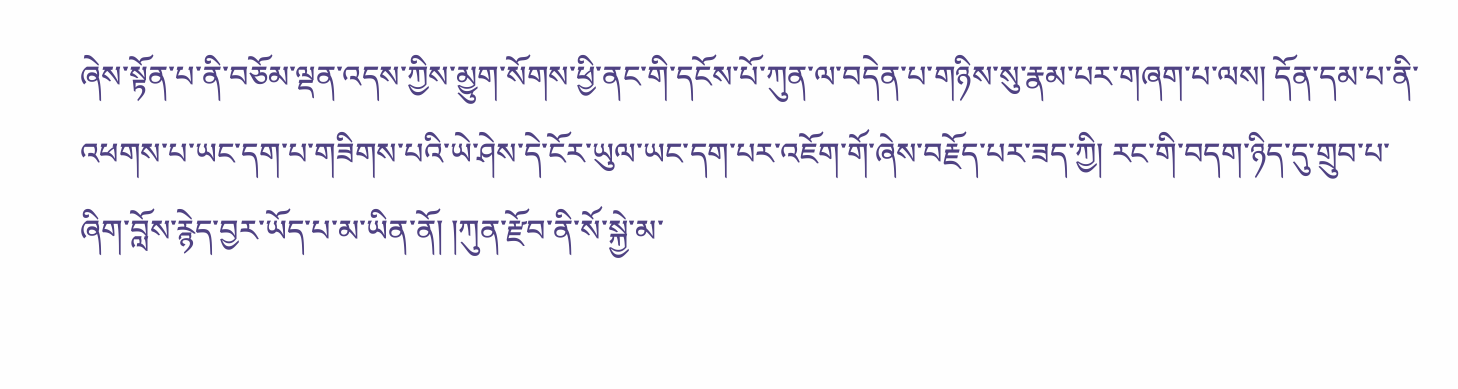ཞེས་སྟོན་པ་ནི་བཅོམ་ལྡན་འདས་ཀྱིས་མྱུག་སོགས་ཕྱི་ནང་གི་དངོས་པོ་ཀུན་ལ་བདེན་པ་གཉིས་སུ་རྣམ་པར་གཞག་པ་ལས། དོན་དམ་པ་ནི་འཕགས་པ་ཡང་དག་པ་གཟིགས་པའི་ཡེ་ཤེས་དེ་ངོར་ཡུལ་ཡང་དག་པར་འཇོག་གོ་ཞེས་བརྗོད་པར་ཟད་ཀྱི། རང་གི་བདག་ཉིད་དུ་གྲུབ་པ་ཞིག་བློས་རྙེད་བྱར་ཡོད་པ་མ་ཡིན་ནོ། །ཀུན་རྫོབ་ནི་སོ་སྐྱེ་མ་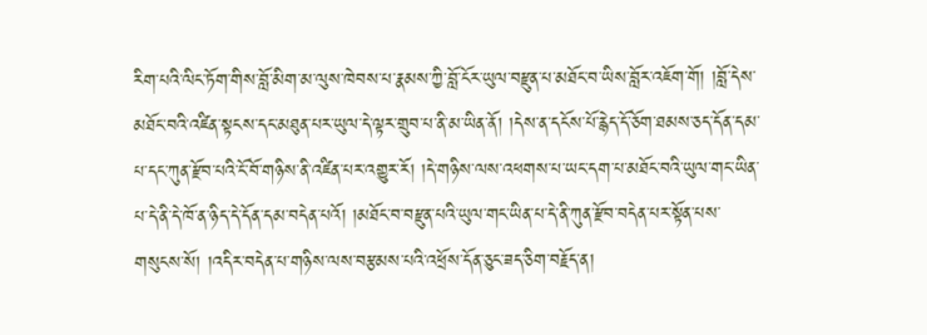རིག་པའི་ལིང་ཏོག་གིས་བློ་མིག་མ་ལུས་ཁེབས་པ་རྣམས་ཀྱི་བློ་ངོར་ཡུལ་བརྫུན་པ་མཐོང་བ་ཡིས་བློར་འཇོག་གོ། །བློ་དེས་མཐོང་བའི་འཛིན་སྟངས་དང་མཐུན་པར་ཡུལ་དེ་ལྟར་གྲུབ་པ་ནི་མ་ཡིན་ནོ། །དེས་ན་དངོས་པོ་རྙེད་དོ་ཅོག་ཐམས་ཅད་དོན་དམ་པ་དང་ཀུན་རྫོབ་པའི་ངོ་བོ་གཉིས་ནི་འཛིན་པར་འགྱུར་རོ། །དེ་གཉིས་ལས་འཕགས་པ་ཡང་དག་པ་མཐོང་བའི་ཡུལ་གང་ཡིན་པ་དེ་ནི་དེ་ཁོ་ན་ཉིད་དེ་དོན་དམ་བདེན་པའོ། །མཐོང་བ་བརྫུན་པའི་ཡུལ་གང་ཡིན་པ་དེ་ནི་ཀུན་རྫོབ་བདེན་པར་སྟོན་པས་གསུངས་སོ། །འདིར་བདེན་པ་གཉིས་ལས་བརྩམས་པའི་འཕྲོས་དོན་ཅུང་ཟད་ཅིག་བརྗོད་ན།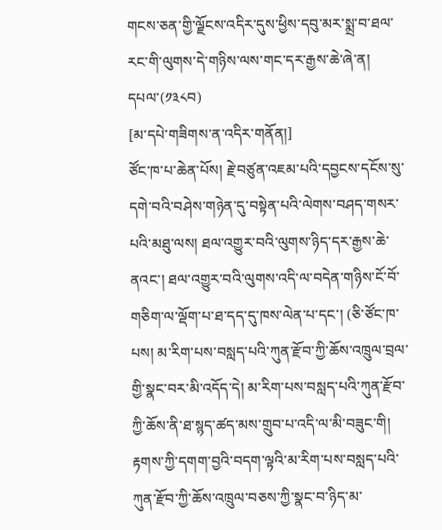གངས་ཅན་གྱི་ལྗོངས་འདིར་དུས་ཕྱིས་དབུ་མར་སྨྲ་བ་ཐལ་རང་གི་ལུགས་དེ་གཉིས་ལས་གང་དར་རྒྱས་ཆེ་ཞེ་ན། དཔལ་(༡༣༨བ)
[མ་དཔེ་གཟིགས་ན་འདིར་གནོན།]
ཙོང་ཁ་པ་ཆེན་པོས། རྗེ་བཙུན་འཇམ་པའི་དབྱངས་དངོས་སུ་དགེ་བའི་བཤེས་གཉེན་དུ་བསྟེན་པའི་ལེགས་བཤད་གསར་པའི་མཐུ་ལས། ཐལ་འགྱུར་བའི་ལུགས་ཉིད་དར་རྒྱས་ཆེ་ནའང་། ཐལ་འགྱུར་བའི་ལུགས་འདི་ལ་བདེན་གཉིས་ངོ་བོ་གཅིག་ལ་ལྡོག་པ་ཐ་དད་དུ་ཁས་ལེན་པ་དང་། (ཅི་ཙོང་ཁ་པས། མ་རིག་པས་བསླད་པའི་ཀུན་རྫོབ་ཀྱི་ཆོས་འཁྲུལ་བྲལ་གྱི་སྣང་བར་མི་འདོད་དེ། མ་རིག་པས་བསླད་པའི་ཀུན་རྫོབ་ཀྱི་ཆོས་ནི་ཐ་སྙད་ཚད་མས་གྲུབ་པ་འདི་ལ་མི་བཟུང་གི། རྟགས་ཀྱི་དགག་བྱའི་བདག་ལྟའི་མ་རིག་པས་བསླད་པའི་ཀུན་རྫོབ་ཀྱི་ཆོས་འཁྲུལ་བཅས་ཀྱི་སྣང་བ་ཉིད་མ་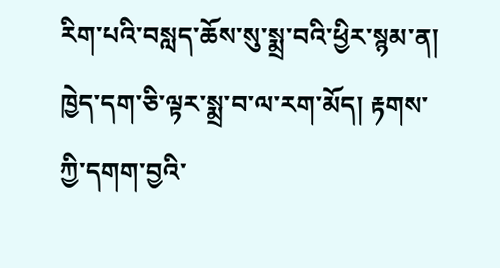རིག་པའི་བསླད་ཆོས་སུ་སྨྲ་བའི་ཕྱིར་སྙམ་ན། ཁྱེད་དག་ཅི་ལྟར་སྨྲ་བ་ལ་རག་མོད། རྟགས་ཀྱི་དགག་བྱའི་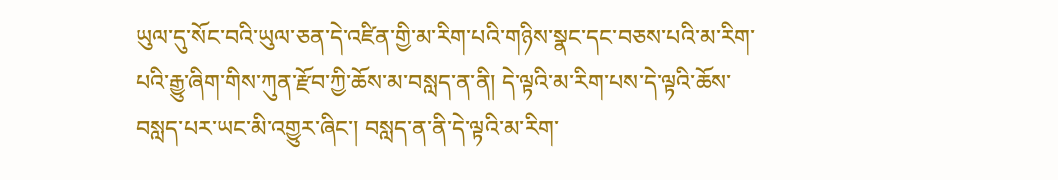ཡུལ་དུ་སོང་བའི་ཡུལ་ཅན་དེ་འཛིན་གྱི་མ་རིག་པའི་གཉིས་སྣང་དང་བཅས་པའི་མ་རིག་པའི་རྒྱུ་ཞིག་གིས་ཀུན་རྫོབ་ཀྱི་ཆོས་མ་བསླད་ན་ནི། དེ་ལྟའི་མ་རིག་པས་དེ་ལྟའི་ཆོས་བསླད་པར་ཡང་མི་འགྱུར་ཞིང་། བསླད་ན་ནི་དེ་ལྟའི་མ་རིག་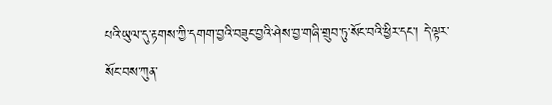པའི་ཡུལ་དུ་རྟགས་ཀྱི་དགག་བྱའི་བཟུང་བྱའི་ཤེས་བྱ་གཞི་གྲུབ་ཏུ་སོང་བའི་ཕྱིར་དང་། དེ་ལྟར་སོང་བས་ཀུན་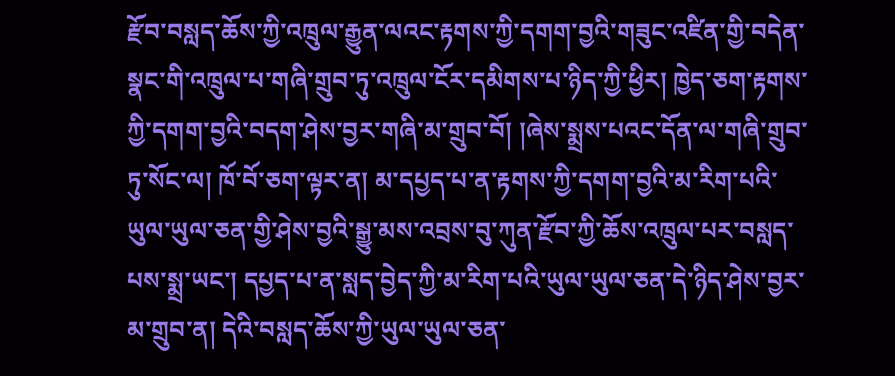རྫོབ་བསླད་ཆོས་ཀྱི་འཁྲུལ་རྒྱུན་ལའང་རྟགས་ཀྱི་དགག་བྱའི་གཟུང་འཛིན་གྱི་བདེན་སྣང་གི་འཁྲུལ་པ་གཞི་གྲུབ་ཏུ་འཁྲུལ་ངོར་དམིགས་པ་ཉིད་ཀྱི་ཕྱིར། ཁྱེད་ཅག་རྟགས་ཀྱི་དགག་བྱའི་བདག་ཤེས་བྱར་གཞི་མ་གྲུབ་བོ། །ཞེས་སྨྲས་པའང་དོན་ལ་གཞི་གྲུབ་ཏུ་སོང་ལ། ཁོ་བོ་ཅག་ལྟར་ན། མ་དཔྱད་པ་ན་རྟགས་ཀྱི་དགག་བྱའི་མ་རིག་པའི་ཡུལ་ཡུལ་ཅན་གྱི་ཤེས་བྱའི་སྒྱུ་མས་འབྲས་བུ་ཀུན་རྫོབ་ཀྱི་ཆོས་འཁྲུལ་པར་བསླད་པས་སྨྲ་ཡང་། དཔྱད་པ་ན་སླད་བྱེད་ཀྱི་མ་རིག་པའི་ཡུལ་ཡུལ་ཅན་དེ་ཉིད་ཤེས་བྱར་མ་གྲུབ་ན། དེའི་བསླད་ཆོས་ཀྱི་ཡུལ་ཡུལ་ཅན་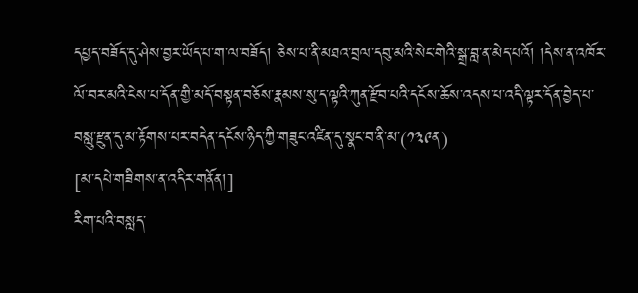དཔྱད་བཟོད་དུ་ཤེས་བྱར་ཡོད་པ་ག་ལ་བཟོད། ཅེས་པ་ནི་མཐའ་བྲལ་དབུ་མའི་སེང་གེའི་སྒྲ་བླ་ན་མེད་པའོ། །དེས་ན་འཁོར་ལོ་བར་མའི་ངེས་པ་དོན་གྱི་མདོ་བསྟན་བཅོས་རྣམས་སུ་ད་ལྟའི་ཀུན་རྫོབ་པའི་དངོས་ཆོས་འདས་པ་འདི་ལྟར་དོན་བྱེད་པ་བསླུ་རྫུན་དུ་མ་རྟོགས་པར་བདེན་དངོས་ཉིད་ཀྱི་གཟུང་འཛིན་དུ་སྣང་བ་ནི་མ་(༡༣༩ན)
[མ་དཔེ་གཟིགས་ན་འདིར་གནོན།]
རིག་པའི་བསླད་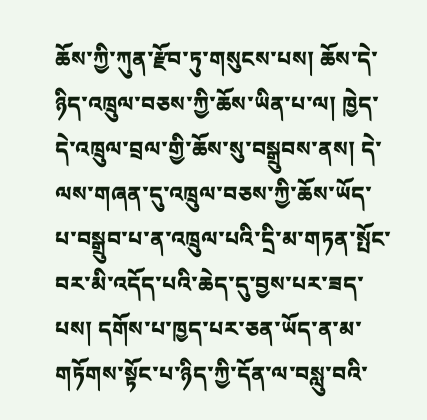ཆོས་ཀྱི་ཀུན་རྫོབ་ཏུ་གསུངས་པས། ཆོས་དེ་ཉིད་འཁྲུལ་བཅས་ཀྱི་ཆོས་ཡིན་པ་ལ། ཁྱེད་དེ་འཁྲུལ་བྲལ་གྱི་ཆོས་སུ་བསྒྲུབས་ནས། དེ་ལས་གཞན་དུ་འཁྲུལ་བཅས་ཀྱི་ཆོས་ཡོད་པ་བསྒྲུབ་པ་ན་འཁྲུལ་པའི་དྲི་མ་གཏན་སྤོང་བར་མི་འདོད་པའི་ཆེད་དུ་བྱས་པར་ཟད་པས། དགོས་པ་ཁྱད་པར་ཅན་ཡོད་ན་མ་གཏོགས་སྟོང་པ་ཉིད་ཀྱི་དོན་ལ་བསླུ་བའི་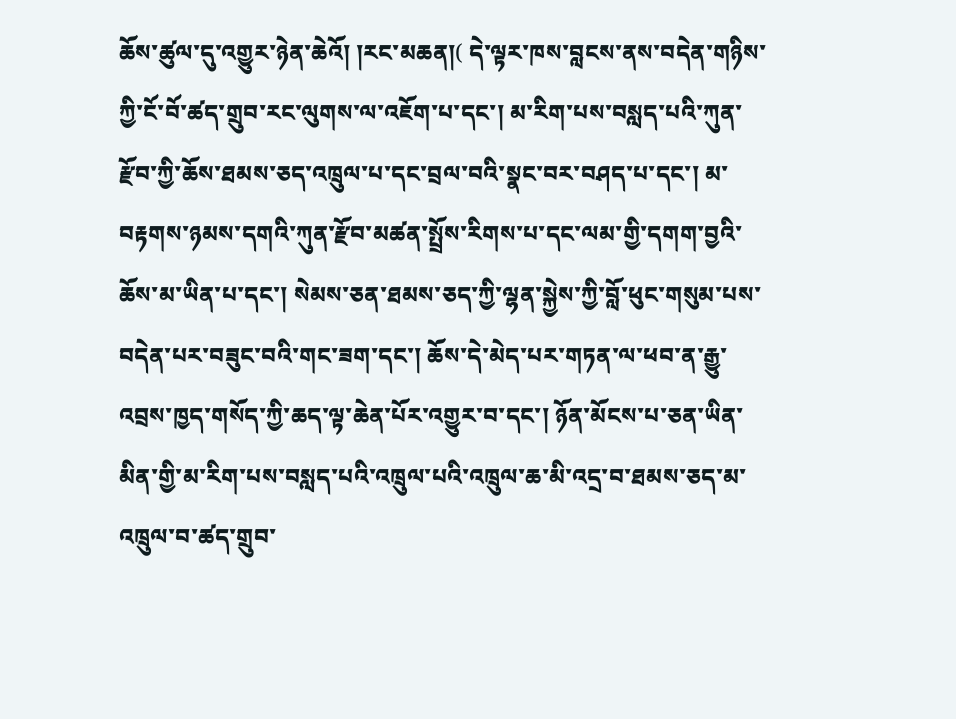ཆོས་ཚུལ་དུ་འགྱུར་ཉེན་ཆེའོ། །རང་མཆན།( དེ་ལྟར་ཁས་བླངས་ནས་བདེན་གཉིས་ཀྱི་ངོ་བོ་ཚད་གྲུབ་རང་ལུགས་ལ་འཇོག་པ་དང་། མ་རིག་པས་བསླད་པའི་ཀུན་རྫོབ་ཀྱི་ཆོས་ཐམས་ཅད་འཁྲུལ་པ་དང་བྲལ་བའི་སྣང་བར་བཤད་པ་དང་། མ་བརྟགས་ཉམས་དགའི་ཀུན་རྫོབ་མཚན་སྤྲོས་རིགས་པ་དང་ལམ་གྱི་དགག་བྱའི་ཆོས་མ་ཡིན་པ་དང་། སེམས་ཅན་ཐམས་ཅད་ཀྱི་ལྷན་སྐྱེས་ཀྱི་བློ་ཕུང་གསུམ་པས་བདེན་པར་བཟུང་བའི་གང་ཟག་དང་། ཆོས་དེ་མེད་པར་གཏན་ལ་ཕབ་ན་རྒྱུ་འབྲས་ཁྱད་གསོད་ཀྱི་ཆད་ལྟ་ཆེན་པོར་འགྱུར་བ་དང་། ཉོན་མོངས་པ་ཅན་ཡིན་མིན་གྱི་མ་རིག་པས་བསླད་པའི་འཁྲུལ་པའི་འཁྲུལ་ཆ་མི་འདྲ་བ་ཐམས་ཅད་མ་འཁྲུལ་བ་ཚད་གྲུབ་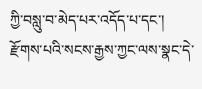ཀྱི་བསླུ་བ་མེད་པར་འདོད་པ་དང་། རྫོགས་པའི་སངས་རྒྱས་ཀྱང་ལས་སྣང་དེ་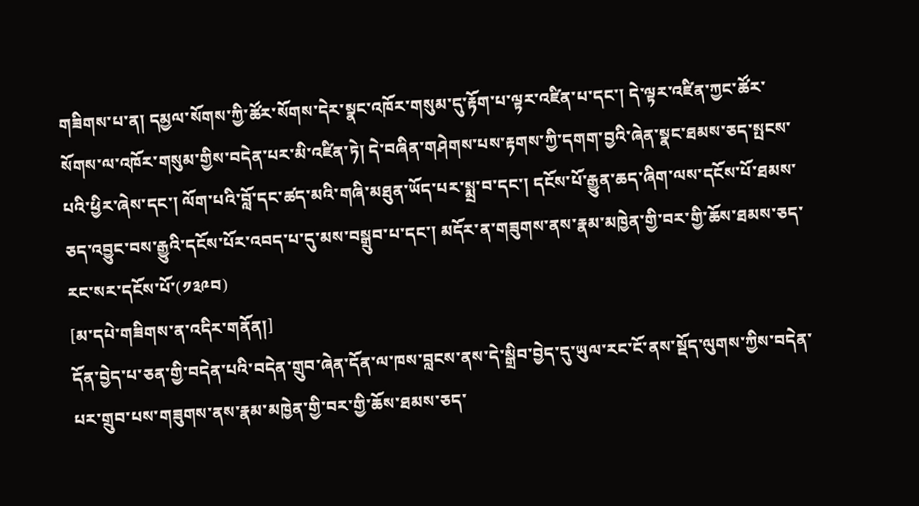གཟིགས་པ་ན། དམྱལ་སོགས་ཀྱི་ཚོར་སོགས་དེར་སྣང་འཁོར་གསུམ་དུ་རྟོག་པ་ལྟར་འཛིན་པ་དང་། དེ་ལྟར་འཛིན་ཀྱང་ཚོར་སོགས་ལ་འཁོར་གསུམ་གྱིས་བདེན་པར་མི་འཛིན་ཏེ། དེ་བཞིན་གཤེགས་པས་རྟགས་ཀྱི་དགག་བྱའི་ཞེན་སྣང་ཐམས་ཅད་སྤངས་པའི་ཕྱིར་ཞེས་དང་། ལོག་པའི་བློ་དང་ཚད་མའི་གཞི་མཐུན་ཡོད་པར་སྨྲ་བ་དང་། དངོས་པོ་རྒྱུན་ཆད་ཞིག་ལས་དངོས་པོ་ཐམས་ཅད་འབྱུང་བས་རྒྱུའི་དངོས་པོར་འབད་པ་དུ་མས་བསྒྲུབ་པ་དང་། མདོར་ན་གཟུགས་ནས་རྣམ་མཁྱེན་གྱི་བར་གྱི་ཆོས་ཐམས་ཅད་རང་སར་དངོས་པོ་(༡༣༩བ)
[མ་དཔེ་གཟིགས་ན་འདིར་གནོན།]
དོན་བྱེད་པ་ཅན་གྱི་བདེན་པའི་བདེན་གྲུབ་ཞེན་དོན་ལ་ཁས་བླངས་ནས་དེ་སྒྲིབ་བྱེད་དུ་ཡུལ་རང་ངོ་ནས་སྡོད་ལུགས་ཀྱིས་བདེན་པར་གྲུབ་པས་གཟུགས་ནས་རྣམ་མཁྱེན་གྱི་བར་གྱི་ཆོས་ཐམས་ཅད་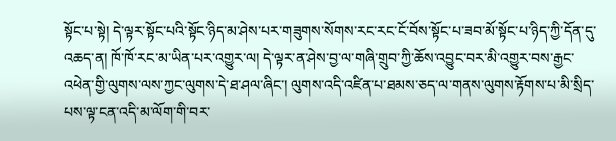སྟོང་པ་སྟེ། དེ་ལྟར་སྟོང་པའི་སྟོང་ཉིད་མ་ཤེས་པར་གཟུགས་སོགས་རང་རང་ངོ་བོས་སྟོང་པ་ཟབ་མོ་སྟོང་པ་ཉིད་ཀྱི་དོན་དུ་འཆད་ན། ཁོ་ཁོ་རང་མ་ཡིན་པར་འགྱུར་ལ། དེ་ལྟར་ན་ཤེས་བྱ་ལ་གཞི་གྲུབ་ཀྱི་ཆོས་འབྱུང་བར་མི་འགྱུར་བས་རྒྱང་འཕེན་གྱི་ལུགས་ལས་ཀྱང་ལུགས་དེ་ཐ་ཤལ་ཞིང་། ལུགས་འདི་འཛིན་པ་ཐམས་ཅད་ལ་གནས་ལུགས་རྟོགས་པ་མི་སྲིད་པས་ལྟ་ངན་འདི་མ་ལོག་གི་བར་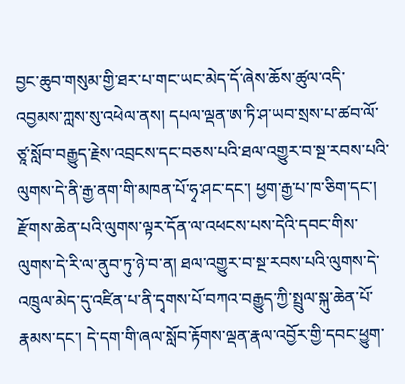བྱང་ཆུབ་གསུམ་གྱི་ཐར་པ་གང་ཡང་མེད་དོ་ཞེས་ཆོས་ཚུལ་འདི་འབྱམས་ཀླས་སུ་འཕེལ་ནས། དཔལ་ལྡན་ཨ་ཏི་ཤ་ཡབ་སྲས་པ་ཚབ་ལོ་ཙཱ་སློབ་བརྒྱུད་རྗེས་འབྲངས་དང་བཅས་པའི་ཐལ་འགྱུར་བ་སྔ་རབས་པའི་ལུགས་དེ་ནི་རྒྱ་ནག་གི་མཁན་པོ་ཧྭ་ཤང་དང་། ཕྱག་རྒྱ་པ་ཁ་ཅིག་དང་། རྫོགས་ཆེན་པའི་ལུགས་ལྟར་དོན་ལ་འཕངས་པས་དེའི་དབང་གིས་ལུགས་དེ་རི་ལ་ནུབ་ཏུ་ཉེ་བ་ན། ཐལ་འགྱུར་བ་སྔ་རབས་པའི་ལུགས་དེ་འཁྲུལ་མེད་དུ་འཛིན་པ་ནི་དྭགས་པོ་བཀའ་བརྒྱུད་ཀྱི་སྤྲུལ་སྐུ་ཆེན་པོ་རྣམས་དང་། དེ་དག་གི་ཞལ་སློབ་རྟོགས་ལྡན་རྣལ་འབྱོར་གྱི་དབང་ཕྱུག་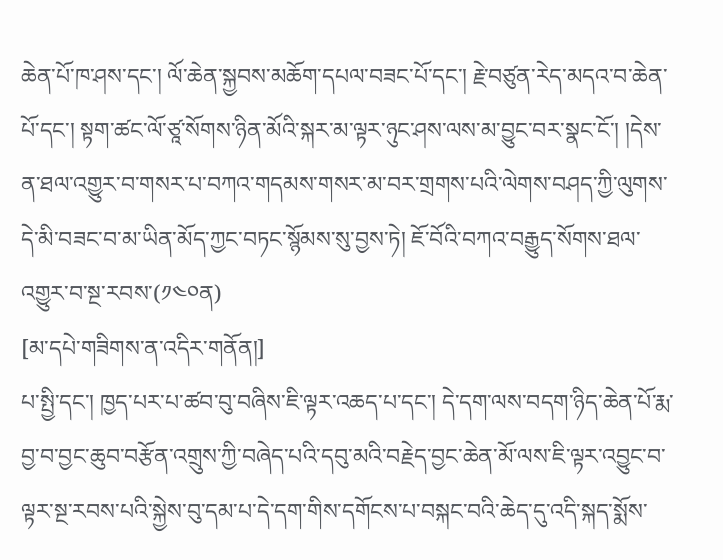ཆེན་པོ་ཁ་ཤས་དང་། ལོ་ཆེན་སྐྱབས་མཆོག་དཔལ་བཟང་པོ་དང་། རྗེ་བཙུན་རེད་མདའ་བ་ཆེན་པོ་དང་། སྟག་ཚང་ལོ་ཙཱ་སོགས་ཉིན་མོའི་སྐར་མ་ལྟར་ཉུང་ཤས་ལས་མ་བྱུང་བར་སྣང་ངོ་། །དེས་ན་ཐལ་འགྱུར་བ་གསར་པ་བཀའ་གདམས་གསར་མ་བར་གྲགས་པའི་ལེགས་བཤད་ཀྱི་ལུགས་དེ་མི་བཟང་བ་མ་ཡིན་མོད་ཀྱང་བཏང་སྙོམས་སུ་བྱས་ཏེ། ཇོ་བོའི་བཀའ་བརྒྱུད་སོགས་ཐལ་འགྱུར་བ་སྔ་རབས་(༡༤༠ན)
[མ་དཔེ་གཟིགས་ན་འདིར་གནོན།]
པ་སྤྱི་དང་། ཁྱད་པར་པ་ཚབ་བུ་བཞིས་ཇི་ལྟར་འཆད་པ་དང་། དེ་དག་ལས་བདག་ཉིད་ཆེན་པོ་རྨ་བྱ་བ་བྱང་ཆུབ་བརྩོན་འགྲུས་ཀྱི་བཞེད་པའི་དབུ་མའི་བརྗེད་བྱང་ཆེན་མོ་ལས་ཇི་ལྟར་འབྱུང་བ་ལྟར་སྔ་རབས་པའི་སྐྱེས་བུ་དམ་པ་དེ་དག་གིས་དགོངས་པ་བསྐང་བའི་ཆེད་དུ་འདི་སྐད་སྨོས་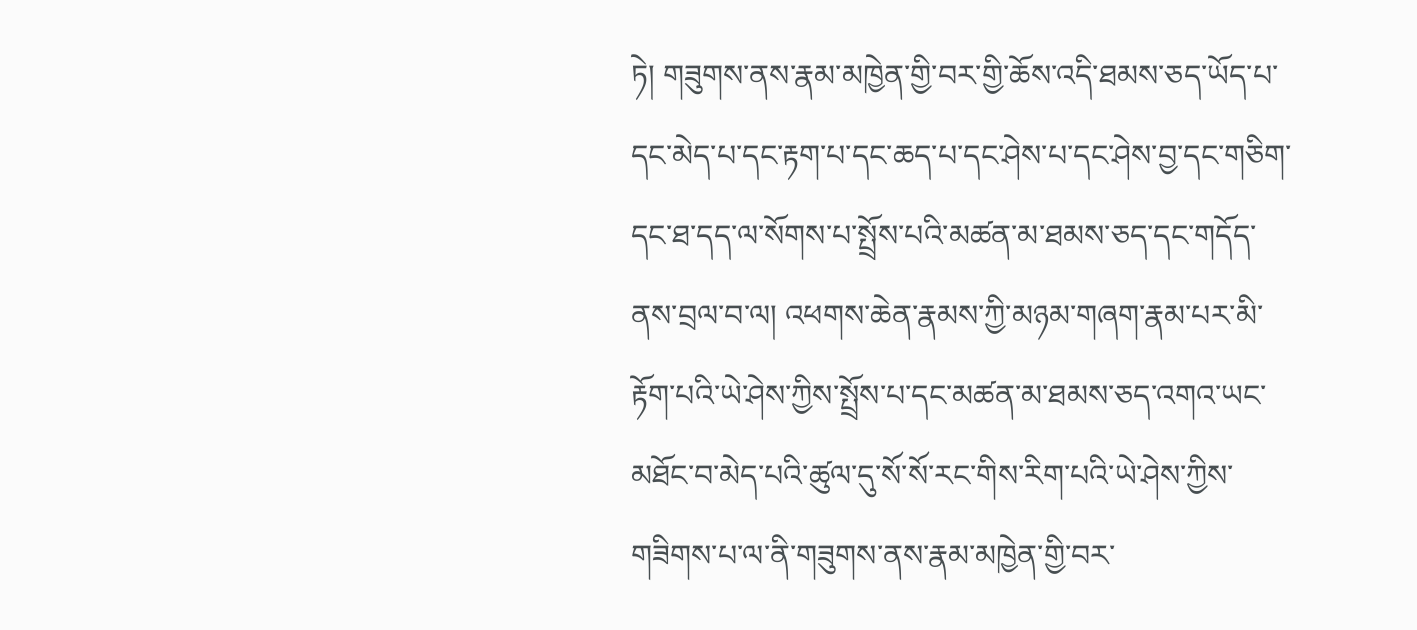ཏེ། གཟུགས་ནས་རྣམ་མཁྱེན་གྱི་བར་གྱི་ཆོས་འདི་ཐམས་ཅད་ཡོད་པ་དང་མེད་པ་དང་རྟག་པ་དང་ཆད་པ་དང་ཤེས་པ་དང་ཤེས་བྱ་དང་གཅིག་དང་ཐ་དད་ལ་སོགས་པ་སྤྲོས་པའི་མཚན་མ་ཐམས་ཅད་དང་གདོད་ནས་བྲལ་བ་ལ། འཕགས་ཆེན་རྣམས་ཀྱི་མཉམ་གཞག་རྣམ་པར་མི་རྟོག་པའི་ཡེ་ཤེས་ཀྱིས་སྤྲོས་པ་དང་མཚན་མ་ཐམས་ཅད་འགའ་ཡང་མཐོང་བ་མེད་པའི་ཚུལ་དུ་སོ་སོ་རང་གིས་རིག་པའི་ཡེ་ཤེས་ཀྱིས་གཟིགས་པ་ལ་ནི་གཟུགས་ནས་རྣམ་མཁྱེན་གྱི་བར་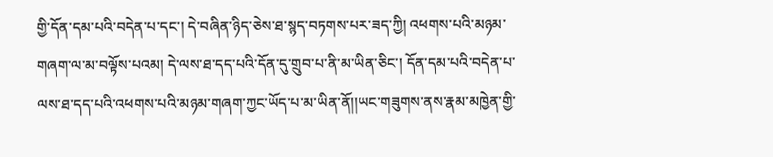གྱི་དོན་དམ་པའི་བདེན་པ་དང་། དེ་བཞིན་ཉིད་ཅེས་ཐ་སྙད་བཏགས་པར་ཟད་ཀྱི། འཕགས་པའི་མཉམ་གཞག་ལ་མ་བལྟོས་པའམ། དེ་ལས་ཐ་དད་པའི་དོན་དུ་གྲུབ་པ་ནི་མ་ཡིན་ཅིང་། དོན་དམ་པའི་བདེན་པ་ལས་ཐ་དད་པའི་འཕགས་པའི་མཉམ་གཞག་ཀྱང་ཡོད་པ་མ་ཡིན་ནོ།།ཡང་གཟུགས་ནས་རྣམ་མཁྱེན་གྱི་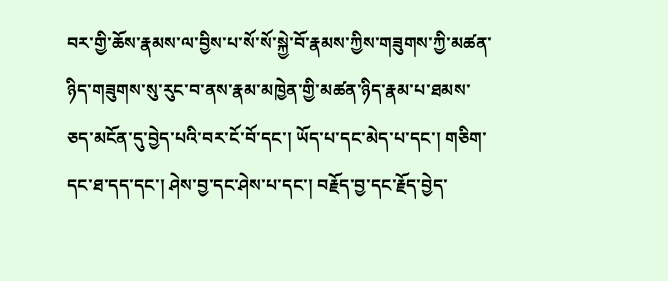བར་གྱི་ཆོས་རྣམས་ལ་བྱིས་པ་སོ་སོ་སྐྱེ་བོ་རྣམས་ཀྱིས་གཟུགས་ཀྱི་མཚན་ཉིད་གཟུགས་སུ་རུང་བ་ནས་རྣམ་མཁྱེན་གྱི་མཚན་ཉིད་རྣམ་པ་ཐམས་ཅད་མངོན་དུ་བྱེད་པའི་བར་ངོ་བོ་དང་། ཡོད་པ་དང་མེད་པ་དང་། གཅིག་དང་ཐ་དད་དང་། ཤེས་བྱ་དང་ཤེས་པ་དང་། བརྗོད་བྱ་དང་རྗོད་བྱེད་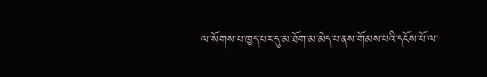ལ་སོགས་པ་ཁྱད་པར་དུ་མ་ཐོག་མ་མེད་པ་ནས་གོམས་པའི་དངོས་པོ་ལ་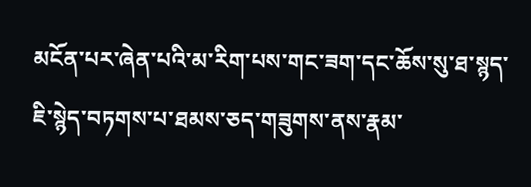མངོན་པར་ཞེན་པའི་མ་རིག་པས་གང་ཟག་དང་ཆོས་སུ་ཐ་སྙད་ཇི་སྙེད་བཏགས་པ་ཐམས་ཅད་གཟུགས་ནས་རྣམ་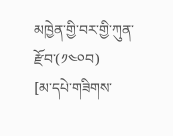མཁྱེན་གྱི་བར་གྱི་ཀུན་རྫོབ་(༡༤༠བ)
[མ་དཔེ་གཟིགས་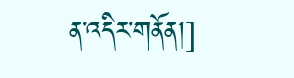ན་འདིར་གནོན།]